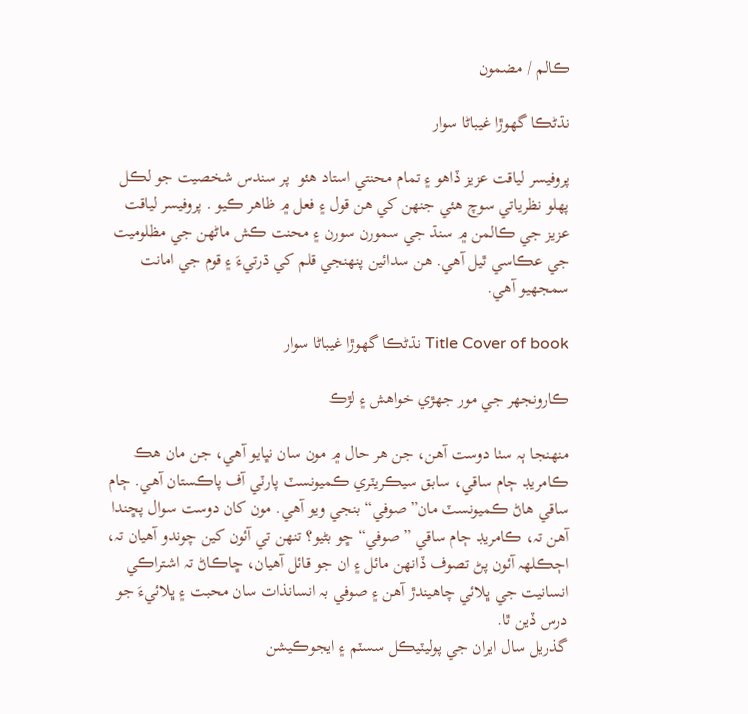ڪالم / مضمون

نڌڻڪا گهوڙا غيباڻا سوار

پروفيسر لياقت عزيز ڏاهو ۽ تمام محنتي استاد هئو  پر سندس شخصيت جو لڪل پھلو نظرياتي سوچ هئي جنھن کي هن قول ۽ فعل ۾ ظاھر ڪيو . پروفيسر لياقت عزيز جي ڪالمن ۾ سنڌ جي سمورن سورن ۽ محنت ڪش ماڻھن جي مظلوميت جي عڪاسي ٿيل آھي. ھن سدائين پنھنجي قلم کي ڌرتيءَ ۽ قوم جي امانت سمجهيو آھي.

Title Cover of book نڌڻڪا گهوڙا غيباڻا سوار

ڪارونجهر جي مور جھڙي خواهش ۽ لڙڪ

منھنجا ٻہ سٺا دوست آهن، جن ھر حال ۾ مون سان نڀايو آھي، جن مان هڪ ڪامريڊ ڄام ساقي، سابق سيڪريٽري ڪميونسٽ پارٽي آف پاڪستان آھي. ڄام ساقي ھاڻ ڪميونسٽ مان”صوفي“ بنجي ويو آھي. مون کان دوست سوال پڇندا آهن تہ، ڪامريڊ ڄام ساقي ”صوفي“ ڇو بڻيو؟ تنھن تي آئون کين چوندو آھيان تہ، اڄڪلھہ آئون پڻ تصوف ڏانھن مائل ۽ ان جو قائل آھيان، ڇاڪاڻ تہ اشتراڪي انسانيت جي ڀلائي چاھيندڙ آهن ۽ صوفي بہ انسانذات سان محبت ۽ ڀلائيءَ جو درس ڏين ٿا.
گذريل سال ايران جي پوليٽيڪل سسٽم ۽ ايجوڪيشن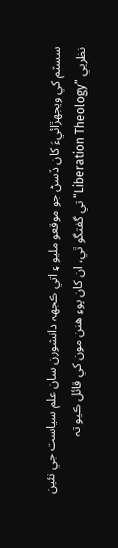سسٽم کي ويجھڙائيءَ کان ڏسڻ جو موقعو مليو ۽ اتي ڪجهہ دانشورن سان علم سياست جي نئين نظريي ”Liberation Theology“ تي گفتگو ٿي، ان کان پوءِ هنن مون کي قائل ڪيو تہ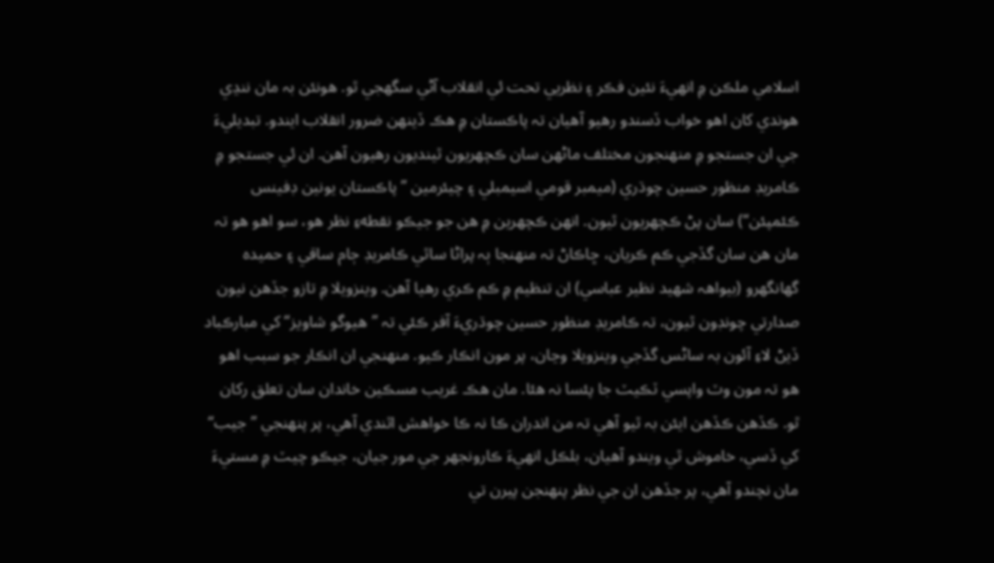اسلامي ملڪن ۾ انھيءَ نئين فڪر ۽ نظريي تحت ئي انقلاب آڻي سگهجي ٿو. هونئن بہ مان ننڍي هوندي کان اهو خواب ڏسندو رھيو آھيان تہ پاڪستان ۾ هڪ ڏينھن ضرور انقلاب ايندو. تبديليءَ جي ان جستجو ۾ منھنجون مختلف ماڻهن سان ڪچھريون ٿينديون رھيون آهن. ان ئي جستجو ۾ ڪامريڊ منظور حسين چوڌري (ميمبر قومي اسيمبلي ۽ چيئرمين ”پاڪستان يونين ڊفينس ڪئمپئن“) سان پڻ ڪچھريون ٿيون. انھن ڪچھرين ۾ هن جو جيڪو نقطهءِ نظر هو، سو اهو هو تہ مان هن سان گڏجي ڪم ڪريان، ڇاڪاڻ تہ منھنجا ٻہ پراڻا ساٿي ڪامريڊ ڄام ساقي ۽ حميدہ گهانگهرو (بيواھہ شھيد نظير عباسي) ان تنظيم ۾ ڪم ڪري رھيا آهن. وينزويلا ۾ تازو جڏهن نيون صدارتي چونڊون ٿيون، تہ ڪامريڊ منظور حسين چوڌريءَ آفر ڪئي تہ ”ھيوگو شاويز“ کي مبارڪباد ڏيڻ لاءِ آئون بہ ساڻس گڏجي وينزويلا وڃان، پر مون انڪار ڪيو. منھنجي ان انڪار جو سبب اهو هو تہ مون وٽ واپسي ٽڪيٽ جا پئسا نہ هئا. مان هڪ غريب مسڪين خاندان سان تعلق رکان ٿو. ڪڏهن ڪڏهن ايئن بہ ٿيو آھي تہ من اندران ڪا نہ ڪا خواهش اٿندي آھي، پر پنھنجي ”جيب“ کي ڏسي، خاموش ٿي ويندو آھيان، بلڪل انھيءَ ڪارونجهر جي مور جيان، جيڪو چيٽ ۾ مستيءَ مان نچندو آھي، پر جڏهن ان جي نظر پنھنجن پيرن تي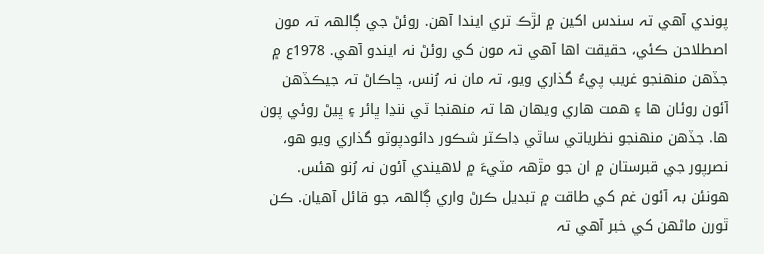پوندي آھي تہ سندس اکين ۾ لڙڪ تري ايندا آهن. روئڻ جي ڳالھہ تہ مون اصطلاحن ڪئي، حقيقت اھا آھي تہ مون کي روئڻ نہ ايندو آھي. 1978ع ۾ جڏهن منھنجو غريب پيءُ گذاري ويو، تہ مان نہ رُنس، ڇاڪاڻ تہ جيڪڏهن آئون روئان ھا ۽ همت ھاري ويھان ھا تہ منھنجا ٽي ننڍا ڀائر ۽ ڀيڻ روئي پون ھا. جڏهن منھنجو نظرياتي ساٿي ڊاڪٽر شڪور دائودپوٽو گذاري ويو هو، نصرپور جي قبرستان ۾ ان جو مڙھہ مٽيءَ ۾ لاھيندي آئون نہ رُنو هئس. هونئن بہ آئون غم کي طاقت ۾ تبديل ڪرڻ واري ڳالھہ جو قائل آھيان. ڪن ٿورن ماڻهن کي خبر آھي تہ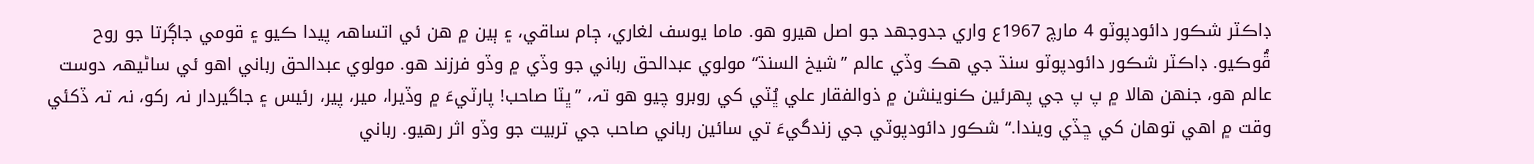ڊاڪٽر شڪور دائودپوٽو 4 مارچ 1967ع واري جدوجهد جو اصل ھيرو هو. ماما يوسف لغاري، ڄام ساقي، ۽ ٻين ۾ هن ئي اتساھہ پيدا ڪيو ۽ قومي جاڳرتا جو روح ڦُوڪيو. ڊاڪٽر شڪور دائودپوٽو سنڌ جي هڪ وڏي عالم ”شيخ السنڌ“ مولوي عبدالحق رباني جو وڏي ۾ وڏو فرزند هو. مولوي عبدالحق رباني اهو ئي ساڻيھہ دوست عالم هو، جنھن ھالا ۾ پ پ جي پھرئين ڪنوينشن ۾ ذوالفقار علي ڀُٽي کي روبرو چيو هو تہ، ”ڀٽا صاحب! پارٽيءَ ۾ وڏيرا، مير، پير، رئيس ۽ جاگيردار نہ رکو، نہ تہ ڏکئي وقت ۾ اھي توھان کي ڇڏي ويندا.“ شڪور دائودپوٽي جي زندگيءَ تي سائين رباني صاحب جي تربيت جو وڏو اثر رھيو. رباني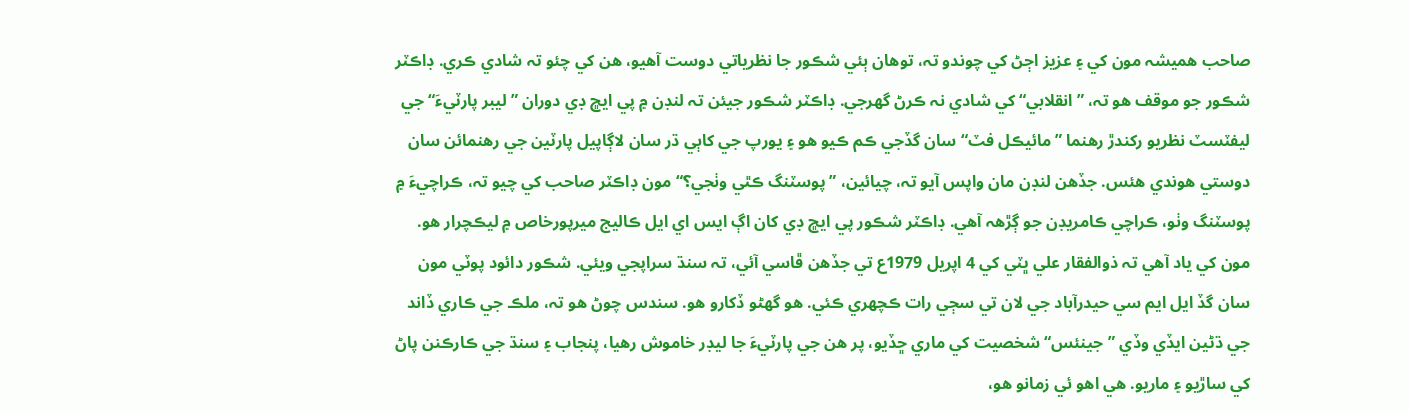صاحب هميشہ مون کي ۽ عزيز اڄڻ کي چوندو تہ، توھان ٻئي شڪور جا نظرياتي دوست آھيو، هن کي چئو تہ شادي ڪري. ڊاڪٽر شڪور جو موقف هو تہ، ”انقلابي“ کي شادي نہ ڪرڻ گهرجي. ڊاڪٽر شڪور جيئن تہ لنڊن ۾ پي ايڇ ڊي دوران ”ليبر پارٽيءَ“ جي ليفٽسٽ نظريو رکندڙ رهنما ”مائيڪل فٽ“ سان گڏجي ڪم ڪيو هو ۽ يورپ جي کاٻي ڌر سان لاڳاپيل پارٽين جي رهنمائن سان دوستي هوندي هئس. جڏهن لنڊن مان واپس آيو تہ، چيائين، ”پوسٽنگ ڪٿي وٺجي؟“ مون ڊاڪٽر صاحب کي چيو تہ، ڪراچيءَ ۾ پوسٽنگ وٺو، ڪراچي ڪامريڊن جو ڳڙھہ آھي. ڊاڪٽر شڪور پي ايڇ ڊي کان اڳ ايس اي ايل ڪاليج ميرپورخاص ۾ ليڪچرار هو. مون کي ياد آھي تہ ذوالفقار علي ڀٽي کي 4 اپريل 1979ع تي جڏهن ڦاسي آئي، تہ سنڌ سراپجي ويئي. شڪور دائود پوٽي مون سان گڏ ايل ايم سي حيدرآباد جي لان تي سڄي رات ڪچھري ڪئي. هو گهڻو ڏکارو هو. سندس چوڻ هو تہ، ملڪ جي ڪاري ڏاند جي ڌڻين ايڏي وڏي ”جينئس“ شخصيت کي ماري ڇڏيو، پر هن جي پارٽيءَ جا ليڊر خاموش رھيا، پنجاب ۽ سنڌ جي ڪارڪنن پاڻ کي ساڙيو ۽ ماريو. ھي اهو ئي زمانو هو،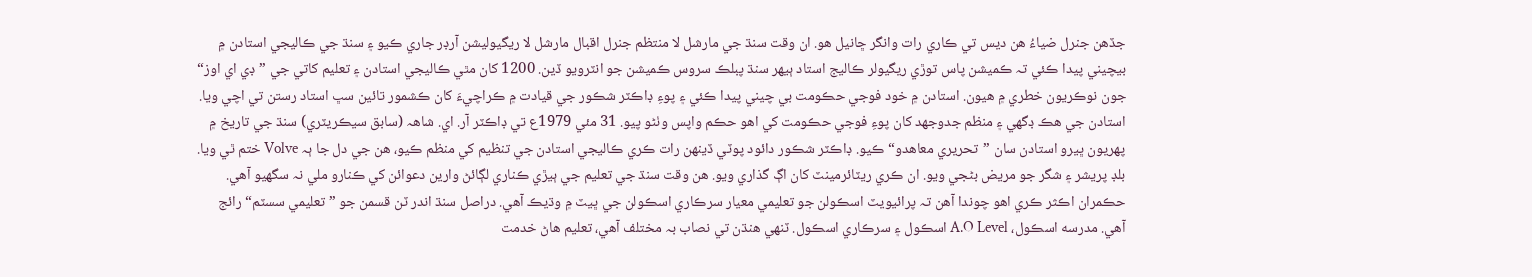جڏهن جنرل ضياءُ هن ديس تي ڪاري رات وانگر ڇانيل هو. ان وقت سنڌ جي مارشل لا منتظم جنرل اقبال مارشل لا ريگيوليشن آرڊر جاري ڪيو ۽ سنڌ جي ڪاليجي استادن ۾ بيچيني پيدا ڪئي تہ ڪميشن پاس توڙي ريگيولر ڪاليج استاد ٻيھر سنڌ پبلڪ سروس ڪميشن جو انٽرويو ڏين. 1200 کان مٿي ڪاليجي استادن ۽ تعليم کاتي جي ”ڊي اي اوز“ جون نوڪريون خطري ۾ ھيون. استادن ۾ خود فوجي حڪومت بي چيني پيدا ڪئي ۽ پوءِ ڊاڪٽر شڪور جي قيادت ۾ ڪراچيءَ کان ڪشمور تائين سڀ استاد رستن تي اچي ويا. استادن جي هڪ ڊگهي ۽ منظم جدوجهد کان پوءِ فوجي حڪومت کي اهو حڪم واپس وٺڻو پيو. 31 مئي 1979ع تي ڊاڪٽر آر. اي. شاھہ (سابق سيڪريٽري) سنڌ جي تاريخ ۾ پھريون ڀيرو استادن سان ”تحريري معاهدو“ ڪيو. ڊاڪٽر شڪور دائود پوٽي ڏينھن رات ڪري ڪاليجي استادن جي تنظيم کي منظم ڪيو، هن جي دل جا ٻہ Volve ختم ٿي ويا. بلڊ پريشر ۽ شگر جو مريض بڻجي ويو. ان ڪري ريٽائرمينٽ کان اڳ گذاري ويو. هن وقت سنڌ جي تعليم جي ٻيڙي ڪناري لڳائڻ وارين دعوائن کي ڪنارو ملي نہ سگهيو آھي. حڪمران اڪثر ڪري اهو چوندا آهن تہ پرائيويٽ اسڪولن جو تعليمي معيار سرڪاري اسڪولن جي ڀيٽ ۾ وڌيڪ آھي. دراصل سنڌ اندر ٽن قسمن جو ”تعليمي سسٽم“ رائج آھي. مدرسه اسڪول، A.O Level اسڪول ۽ سرڪاري اسڪول. ٽنھي هنڌن تي نصاب بہ مختلف آھي، تعليم ھاڻ خدمت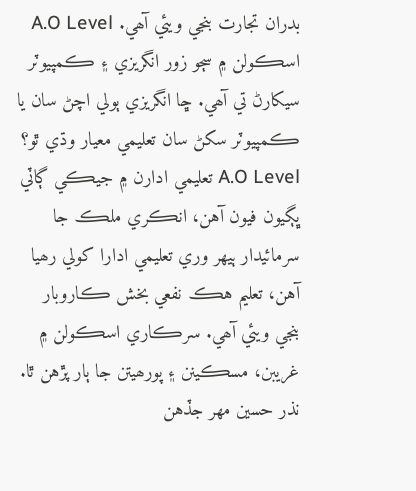بدران تجارت بنجي ويئي آھي. A.O Level اسڪولن ۾ سڄو زور انگريزي ۽ ڪمپيوٽر سيکارڻ تي آھي. ڇا انگريزي ٻولي اچڻ سان يا ڪمپيوٽر سکڻ سان تعليمي معيار وڌي ٿو؟ A.O Level تعليمي ادارن ۾ جيڪي ڳاٽي ڀڳيون فيون آهن، انڪري ملڪ جا سرمائيدار ٻيھر وري تعليمي ادارا کولي رھيا آهن، تعليم هڪ نفعي بخش ڪاروبار بنجي ويئي آھي. سرڪاري اسڪولن ۾ غريبن، مسڪينن ۽ پورھيتن جا ٻار پڙهن ٿا. نذر حسين مھر جڏهن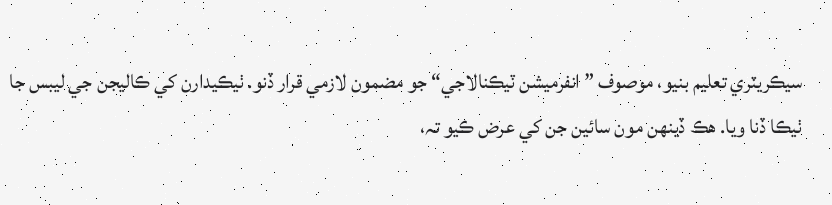سيڪريٽري تعليم بنيو، موصوف ”انفرميشن ٽيڪنالاجي“ جو مضمون لازمي قرار ڏنو. ٺيڪيدارن کي ڪاليجن جي ليبس جا ٺيڪا ڏنا ويا. هڪ ڏينھن مون سائين جن کي عرض ڪيو تہ،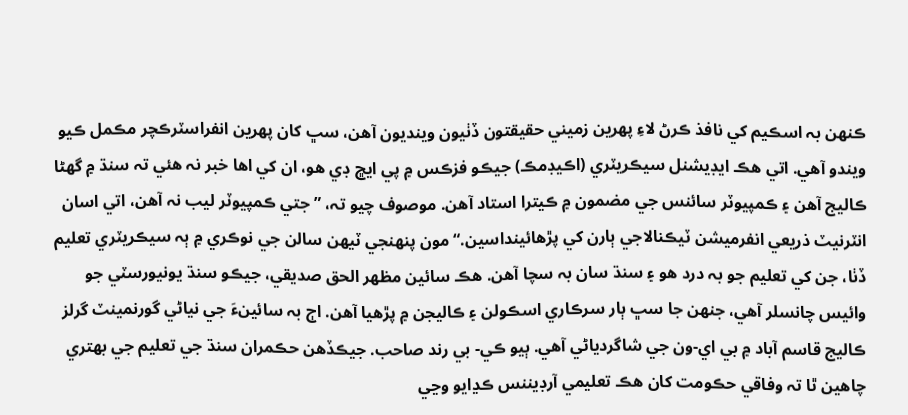ڪنھن بہ اسڪيم کي نافذ ڪرڻ لاءِ پھرين زميني حقيقتون ڏٺيون وينديون آهن، سڀ کان پھرين انفراسٽرڪچر مڪمل ڪيو ويندو آھي. اتي هڪ ايڊيشنل سيڪريٽري (اڪيڊمڪ) جيڪو فزڪس ۾ پي ايڇ ڊي هو، ان کي اھا خبر نہ هئي تہ سنڌ ۾ گهڻا ڪاليج آهن ۽ ڪمپيوٽر سائنس جي مضمون ۾ ڪيترا استاد آهن. موصوف چيو تہ، ”جتي ڪمپيوٽر ليب نہ آهن، اتي اسان انٽرنيٽ ذريعي انفرميشن ٽيڪنالاجي ٻارن کي پڙھائينداسين.“ مون پنھنجي ٽيهن سالن جي نوڪري ۾ ٻہ سيڪريٽري تعليم ڏٺا، جن کي تعليم جو بہ درد هو ۽ سنڌ سان بہ سچا آهن. هڪ سائين مظھر الحق صديقي، جيڪو سنڌ يونيورسٽي جو وائيس چانسلر آھي، جنھن جا سڀ ٻار سرڪاري اسڪولن ۽ ڪاليجن ۾ پڙھيا آهن. اڄ بہ سائينءَ جي نياڻي گورنمينٽ گرلز ڪاليج قاسم آباد ۾ بي اي-ون جي شاگردياڻي آھي. ٻيو ڪي- بي رند صاحب. جيڪڏهن حڪمران سنڌ جي تعليم جي بھتري چاھين ٿا تہ وفاقي حڪومت کان هڪ تعليمي آرڊيننس ڪڍايو وڃي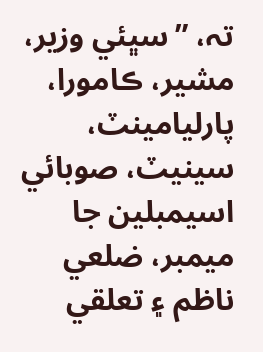تہ، ”سڀئي وزير، مشير، ڪامورا، پارليامينٽ، سينيٽ، صوبائي اسيمبلين جا ميمبر، ضلعي ناظم ۽ تعلقي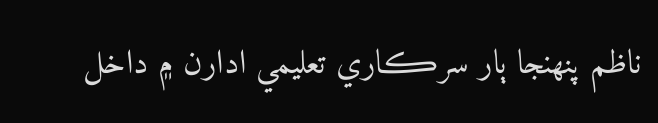ناظم پنھنجا ٻار سرڪاري تعليمي ادارن ۾ داخل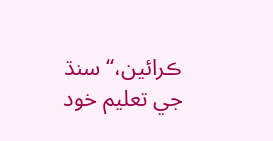ڪرائين،“ سنڌ جي تعليم خود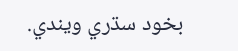بخود سڌري ويندي.